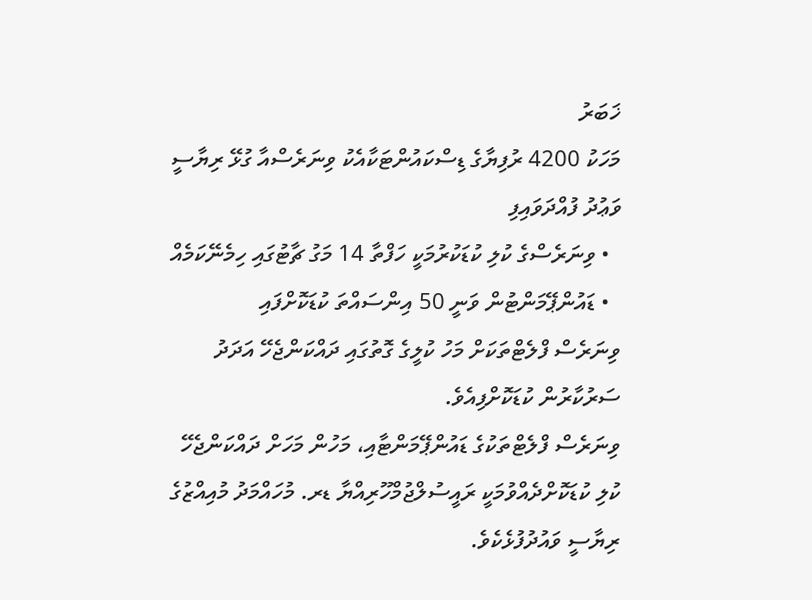ޚަބަރު
މަހަކު 4200 ރުފިޔާގެ ޑިސްކައުންޓަކާއެކު ވިނަރެސްއާ ގުޅޭ ރިޔާސީ ވަޢުދު ފުއްދަވައިފި
  • ވިނަރެސްގެ ކުލި ކުޑަކުރުމަކީ ހަފްތާ 14 މަގު ޗާޓުގައި ހިމެނޭކަމެއް
  • ޑައުންޕޭމަންޓުން ވަނީ 50 އިންސައްތަ ކުޑަކޮށްފައި
ވިނަރެސް ފްލެޓްތަކަށް މަހު ކުލީގެ ގޮތުގައި ދައްކަންޖެހޭ އަދަދު ސަރުކާރުން ކުޑަކޮށްފިއެވެ.
ވިނަރެސް ފްލެޓްތަކުގެ ޑައުންޕޭމަންޓާއި، މަހުން މަހަށް ދައްކަންޖެހޭ ކުލި ކުޑަކޮށްދެއްވުމަކީ ރައީސުލްޖުމްހޫރިއްޔާ ޑރ. މުހައްމަދު މުއިއްޒުގެ ރިޔާސީ ވައުދުފުޅެކެވެ.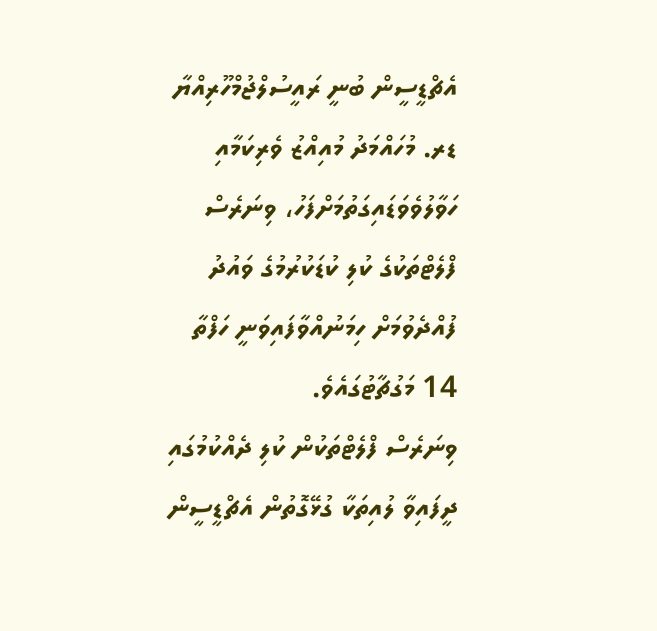އެޗްޑީސީން ބުނީ ރައީސުލްޖުމްހޫރިއްޔާ ޑރ. މުހައްމަދު މުއިއްޒު ވެރިކަމާއި ހަވާލުވެވަޑައިގަތުމަށްފަހު، ވިނަރެސް ފްލެޓްތަކުގެ ކުލި ކުޑަކުރުމުގެ ވައުދު ފުއްދެވުމަށް ހިމަނުއްވާފައިވަނީ ހަފްތާ 14 މަގުޗާޓުގައެވެ.
ވިނަރެސް ފްލެޓްތަކުން ކުލި ދެއްކުމުގައި ދީފައިވާ ލުއިތަކާ ގުޅޭގޮތުން އެޗްޑީސީން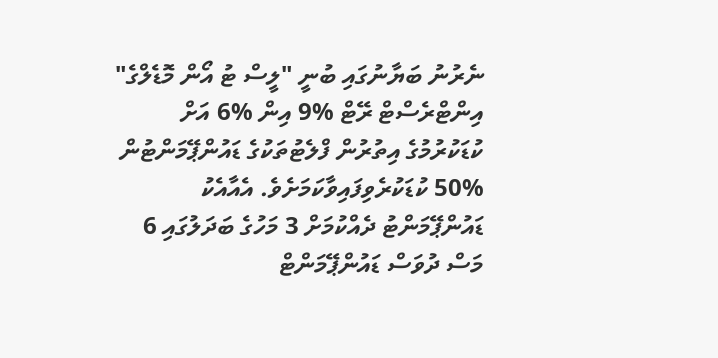ނެރުނު ބަޔާނުގައި ބުނީ "ލީސް ޓު އޯން މޮޑެލްގެ" އިންޓްރެސްޓް ރޭޓް %9 އިން %6 އަށް ކުޑަކުރުމުގެ އިތުރުން ފްލެޓުތަކުގެ ޑައުންޕޭމަންޓުން %50 ކުޑަކުރެވިފައިވާކަމަށެވެ. އެއާއެކު ޑައުންޕޭމަންޓު ދެއްކުމަށް 3 މަހުގެ ބަދަލުގައި 6 މަސް ދުވަސް ޑައުންޕޭމަންޓް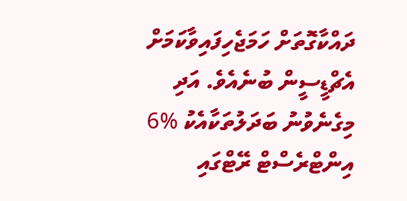ދައްކާގޮތަށް ހަމަޖެހިފައިވާކަމަށް އެޗްޑީސީން ބުނެއެވެ. އަދި މިގެނެވުނު ބަދަލުތަކާއެކު %6 އިންޓްރެސްޓް ރޭޓްގައި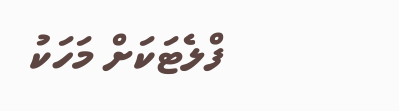ފްލެޓަކަށް މަހަކު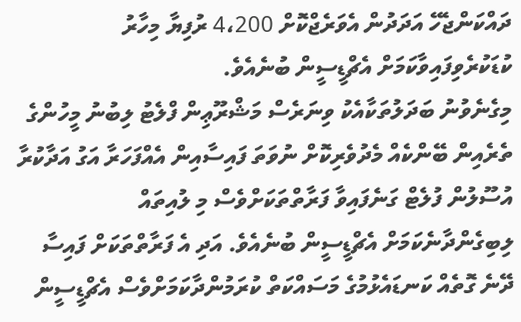ދައްކަންޖެހޭ އަދަދުން އެވަރެޖްކޮށް 4،200 ރުފިޔާ މިހާރު ކުޑަކުރެވިފައިވާކަމަށް އެޗްޑީސީން ބުނެއެވެ.
މިގެނެވުނު ބަދަލުތަކާއެކު ވިނަރެސް މަޝްރޫޢިން ފްލެޓު ލިބުނު މީހުންގެ ތެރެއިން ބޭންކެއް މެދުވެރިކޮށް ނުވަތަ ފައިސާއިން އެއްފަހަރާ އަގު އަދާކުރާ އުސޫލުން ފުލެޓް ގަނެފައިވާ ފަރާތްތަކަށްވެސް މި ލުއިތައް ލިބިގެންދާނެކަމަށް އެޗްޑީސީން ބުނެއެވެ. އަދި އެ ފަރާތްތަކަށް ފައިސާ ދޭނެ ގޮތެއް ކަނޑައެޅުމުގެ މަސައްކަތް ކުރަމުންދާކަމަށްވެސް އެޗްޑީސީން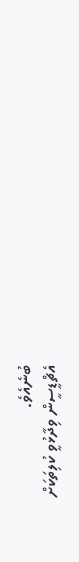ބުނެއެވެ.
އެޗްޑީސީން ވިދާޅުވީ ކުލިތަކަށް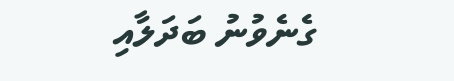ގެނެވުނު ބަދަލާއި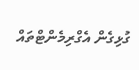ގުޅިގެން އެގްރިމެންޓްތައް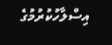އިސްލާހުކުރުމުގެ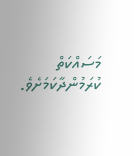މަސައްކަތް ކުރަމުންދާކަމަށެވެ.